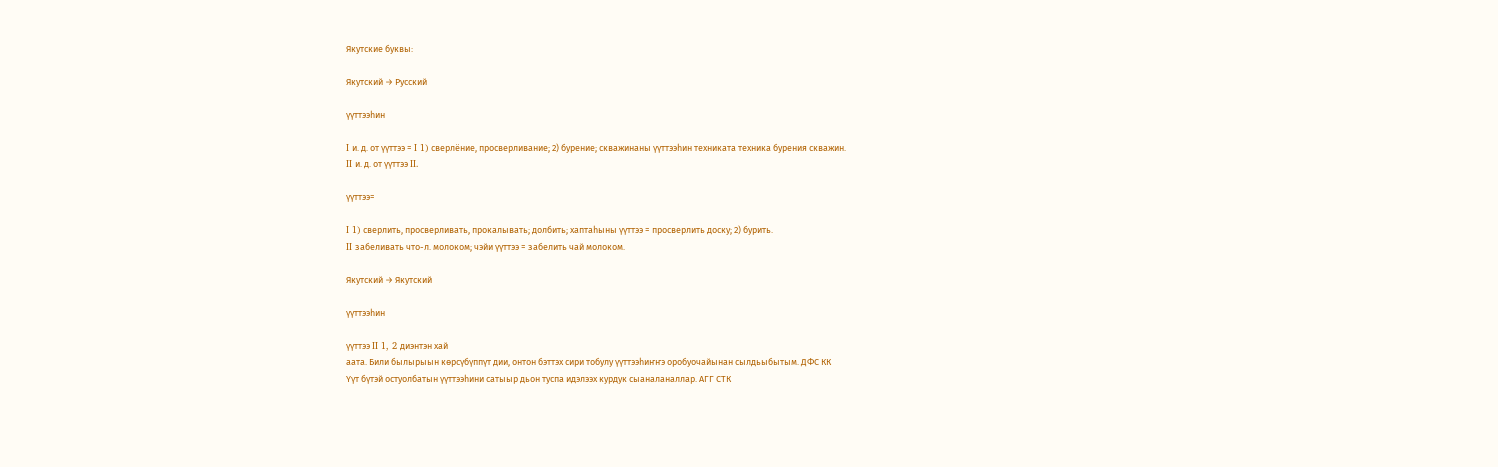Якутские буквы:

Якутский → Русский

үүттээһин

I и. д. от үүттээ = I 1) сверлёние, просверливание; 2) бурение; скважинаны үүттээһин техниката техника бурения скважин.
II и. д. от үүттээ II.

үүттээ=

I 1) сверлить, просверливать, прокалывать; долбить; хаптаһыны үүттээ = просверлить доску; 2) бурить.
II забеливать что-л. молоком; чэйи үүттээ = забелить чай молоком.

Якутский → Якутский

үүттээһин

үүттээ II 1, 2 диэнтэн хай
аата. Били былырыын көрсүбүппүт дии, онтон бэттэх сири тобулу үүттээһиҥҥэ оробуочайынан сылдьыбытым. ДФС КК
Үүт бүтэй остуолбатын үүттээһини сатыыр дьон туспа идэлээх курдук сыаналаналлар. АГГ СТК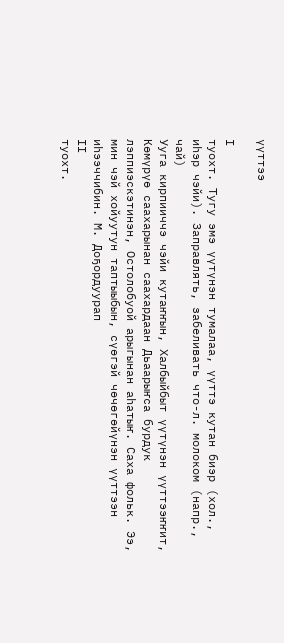үүттээ

I
туохт. Тугу эмэ үүтүнэн тумалаа, үүттэ кутан биэр (хол., иһэр чэйи). Заправлять, забеливать что-л. молоком (напр., чай)
Ууга кирпииччэ чэйи кутаҥҥын, Халбыйбыт үүтүнэн үүттээҥҥит, Көмүрүө саахарынан саахардаан Дьаарыҥса бурдук лэппиэскэтинэн, Остолобуой арыгынан аһатыҥ. Саха фольк. Ээ, мин чэй хойуутун таптыыбын, сүөгэй чөчөгөйүнэн үүттээн иһээччибин. М. Доҕордуурап
II
туохт.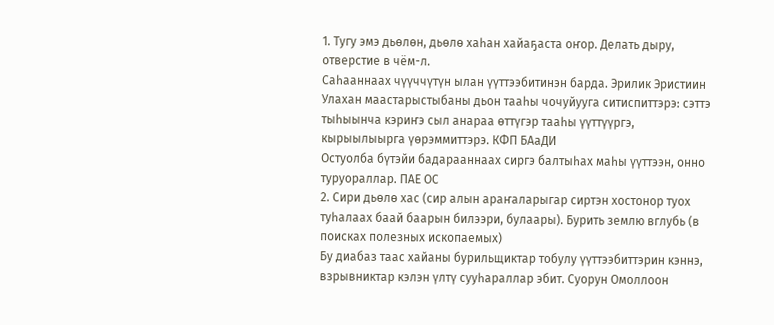1. Тугу эмэ дьөлөн, дьөлө хаһан хайаҕаста оҥор. Делать дыру, отверстие в чём-л.
Саһааннаах чүүччүтүн ылан үүттээбитинэн барда. Эрилик Эристиин
Улахан маастарыстыбаны дьон тааһы чочуйууга ситиспиттэрэ: сэттэ тыһыынча кэриҥэ сыл анараа өттүгэр тааһы үүттүүргэ, кырыылыырга үөрэммиттэрэ. КФП БАаДИ
Остуолба бүтэйи бадарааннаах сиргэ балтыһах маһы үүттээн, онно туруораллар. ПАЕ ОС
2. Сири дьөлө хас (сир алын араҥаларыгар сиртэн хостонор туох туһалаах баай баарын билээри, булаары). Бурить землю вглубь (в поисках полезных ископаемых)
Бу диабаз таас хайаны бурильщиктар тобулу үүттээбиттэрин кэннэ, взрывниктар кэлэн үлтү сууһараллар эбит. Суорун Омоллоон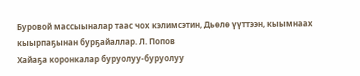Буровой массыыналар таас чох кэлимсэтин, Дьөлө үүттээн, кыымнаах кыырпаҕынан бурҕайаллар. Л. Попов
Хайаҕа коронкалар буруолуу-буруолуу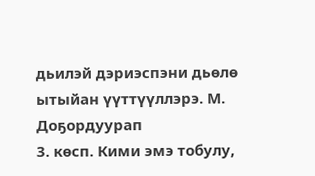дьилэй дэриэспэни дьөлө ытыйан үүттүүллэрэ. М. Доҕордуурап
3. көсп. Кими эмэ тобулу,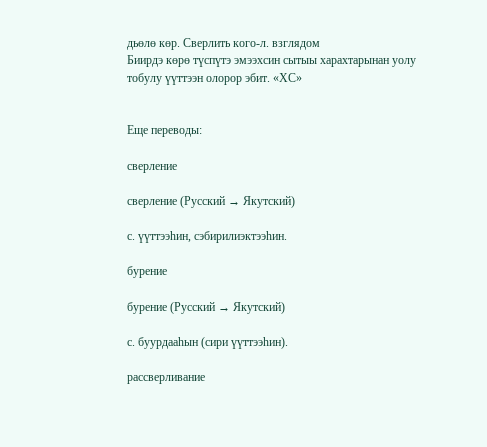дьөлө көр. Сверлить кого-л. взглядом
Биирдэ көрө түспүтэ эмээхсин сытыы харахтарынан уолу тобулу үүттээн олорор эбит. «ХС»


Еще переводы:

сверление

сверление (Русский → Якутский)

с. үүттээһин, сэбирилиэктээһин.

бурение

бурение (Русский → Якутский)

с. буурдааһын (сири үүттээһин).

рассверливание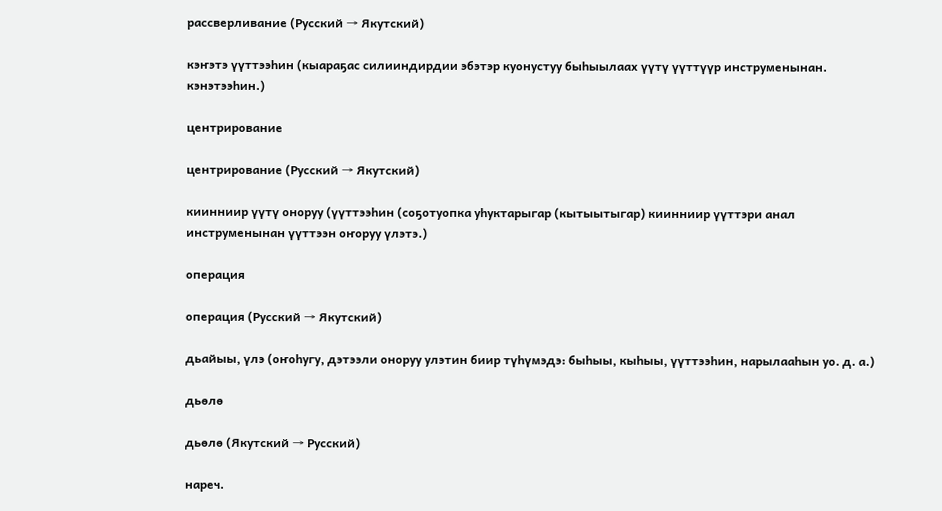рассверливание (Русский → Якутский)

кэҥэтэ үүттээһин (кыараҕас силииндирдии эбэтэр куонустуу быһыылаах үүтү үүттүүр инструменынан. кэнэтээһин.)

центрирование

центрирование (Русский → Якутский)

киинниир үүтү оноруу (үүттээһин (соҕотуопка уһуктарыгар (кытыытыгар) киинниир үүттэри анал инструменынан үүттээн оҥоруу үлэтэ.)

операция

операция (Русский → Якутский)

дьайыы, үлэ (оҥоһугу, дэтээли оноруу улэтин биир түһүмэдэ: быһыы, кыһыы, үүттээһин, нарылааһын уо. д. а.)

дьөлө

дьөлө (Якутский → Русский)

нареч.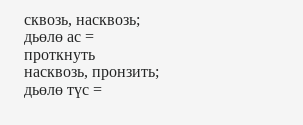сквозь, насквозь; дьөлө ас = проткнуть насквозь, пронзить; дьөлө түс =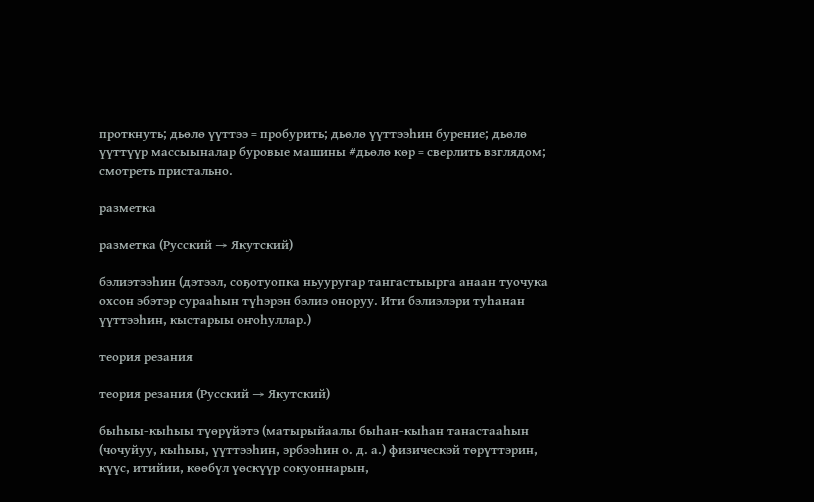проткнуть; дьөлө үүттээ = пробурить; дьөлө үүттээһин бурение; дьөлө үүттүүр массыыналар буровые машины #дьөлө көр = сверлить взглядом; смотреть пристально.

разметка

разметка (Русский → Якутский)

бэлиэтээһин (дэтээл, соҕотуопка ньууругар тангастыырга анаан туочука охсон эбэтэр сурааһын түһэрэн бэлиэ оноруу. Ити бэлиэлэри туһанан үүттээһин, кыстарыы оҥоһуллар.)

теория резания

теория резания (Русский → Якутский)

быһыы-кыһыы түөрүйэтэ (матырыйаалы быһан-кыһан танастааһын (чочуйуу, кыһыы, үүттээһин, эрбээһин о. д. а.) физическэй төрүттэрин, күүс, итийии, көөбүл үөскүүр сокуоннарын,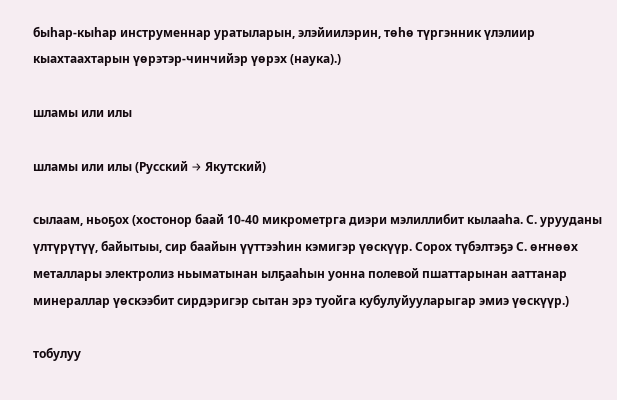быһар-кыһар инструменнар уратыларын, элэйиилэрин, төһө түргэнник үлэлиир кыахтаахтарын үөрэтэр-чинчийэр үөрэх (наука).)

шламы или илы

шламы или илы (Русский → Якутский)

сылаам, ньоҕох (хостонор баай 10-40 микрометрга диэри мэлиллибит кылааһа. С. урууданы үлтүрүтүү, байытыы, сир баайын үүттээһин кэмигэр үөскүүр. Сорох түбэлтэҕэ С. өҥнөөх металлары электролиз ньыматынан ылҕааһын уонна полевой пшаттарынан ааттанар минераллар үөскээбит сирдэригэр сытан эрэ туойга кубулуйууларыгар эмиэ үөскүүр.)

тобулуу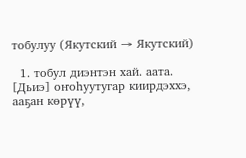тобулуу (Якутский → Якутский)

  1. тобул диэнтэн хай. аата. [Дьиэ] оҥоһуутугар киирдэххэ, ааҕан көрүү,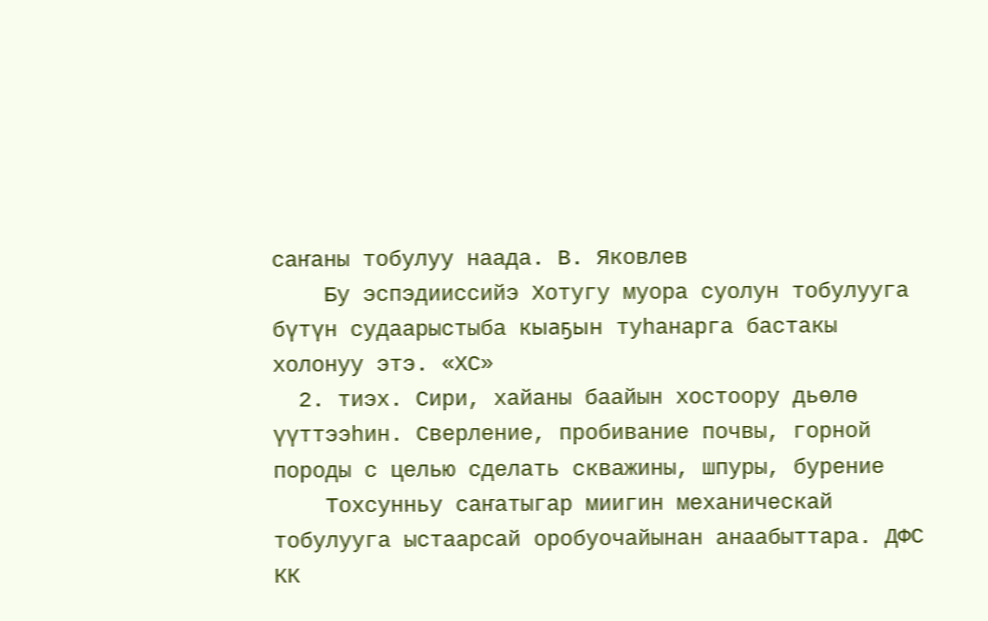саҥаны тобулуу наада. В. Яковлев
    Бу эспэдииссийэ Хотугу муора суолун тобулууга бүтүн судаарыстыба кыаҕын туһанарга бастакы холонуу этэ. «ХС»
  2. тиэх. Сири, хайаны баайын хостоору дьөлө үүттээһин. Сверление, пробивание почвы, горной породы с целью сделать скважины, шпуры, бурение
    Тохсунньу саҥатыгар миигин механическай тобулууга ыстаарсай оробуочайынан анаабыттара. ДФС КК